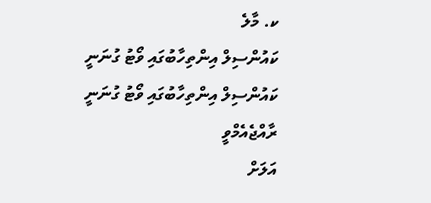ކ. މާލެ
ކައުންސިލް އިންތިހާބުގައި ވޯޓު ގުނަނީ
ކައުންސިލް އިންތިހާބުގައި ވޯޓު ގުނަނީ
ރާއްޖެއެމްވީ
އަލަށް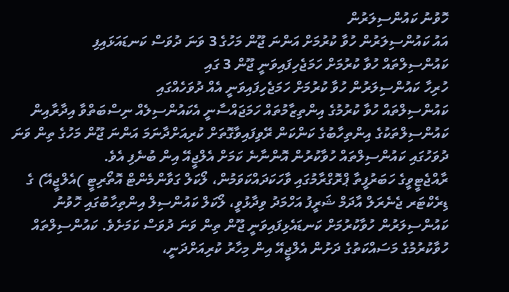ހޮވުނު ކައުންސިލަރުން
އައު ކައުންސިލަރުން ހުވާ ކުރުމަށް އަންނަ ޖޫން މަހުގެ 3 ވަނަ ދުވަސް ކަނޑައަޅައިފި
ކައުންސިލްތައް ހުވާ ކުރުމަށް ހަމަޖެހިފައިވަނީ ޖޫން 3 ގައި
ހުރިހާ ކައުންސިލަރުން ހުވާ ކުރުމަށް ހަމަޖެހިފައިވަނީ އެއް ދުވަހެއްގައި
ކައުންސިލްތައް ހުވާ ކުރުމުގެ އިންތިޒާމުތައް ހަމަޖައްސާނީ އެކައުންސިލެއް ނިސްބަތްވާ އިދާރާއިން
ކައުންސިލްތަކުގެ އިންތިހާބުގެ ކަންކަން ރޭވިފައިވާގޮތަށް ކުރިއަށްދާނަމަ އަންނަ ޖޫން މަހުގެ ތިން ވަނަ ދުވަހުގައި ކައުންސިލްތައް ހުވާކުރުން އޮންނާނެ ކަމަށް އެލްޖީއޭ އިން ބުނެފި އެވެ.
ރާއްޖެޓީވީގެ ހަބަރުފީތާ ޕްރޮގްރާމުގައި ވާހަކަދައްކަވަމުން، ލޯކަލް ގަވާންމެންޓް އޮތޯރިޓީ )އެލްޖީއޭ) ގެ ޑިރެކްޓަރ ޖެނެރަލް އާދަމް ޝަރީފު އަހްމަދު ވިދާޅުވީ، ލޯކަލް ކައުންސިލް އިންތިހާބުގައި ހޮވުނު ކައުންސިލަރުން ހުވާކުރުމަށް ކަނޑައެޅިފައިވަނީ ޖޫން ތިން ވަނަ ދުވަސް ކަމަށެވެ. ކައުންސިލްތައް ހުވާކުރުމުގެ މަސައްކަތުގެ ދަށުން އެލްޖީއޭ އިން މިހާރު ކުރިއަށްދަނީ،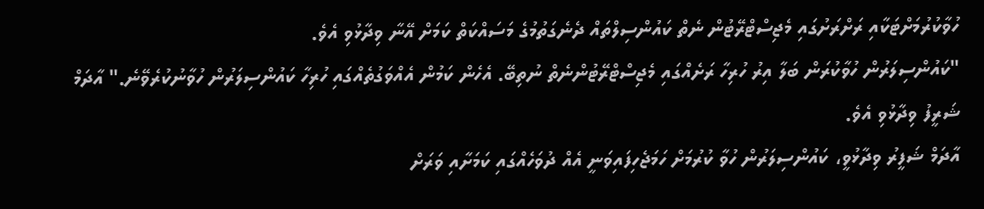ހުވާކުރުމަށްޓަކާއި ރަށްރަށުގައި މެޖިސްޓްރޭޓުން ނެތް ކައުންސިލްތައް ދެނެގަތުމުގެ މަސައްކަތް ކަމަށް އޭނާ ވިދާޅުވި އެވެ.
"ކައުންސިލަރުން ހުވާކުރަން ބަލާ އިރު ހުރިހާ ރަށެއްގައި މެޖިސްޓްރޭޓުންނެތް ނުތިބޭ. އެހެން ކަމުން އެއްވަގުތެއްގައި ހުރިހާ ކައުންސިލަރުން ހުވާނުކުރެވޭނެ." އާދަމް ޝަރީފު ވިދާޅުވި އެވެ.
އާދަމް ޝަފީރު ވިދާޅުވީ، ކައުންސިލަރުން ހުވާ ކުރުމަށް ހަމަޖެހިފައިވަނީ އެއް ދުވަހެއްގައި ކަމަށާއި ވަރަށް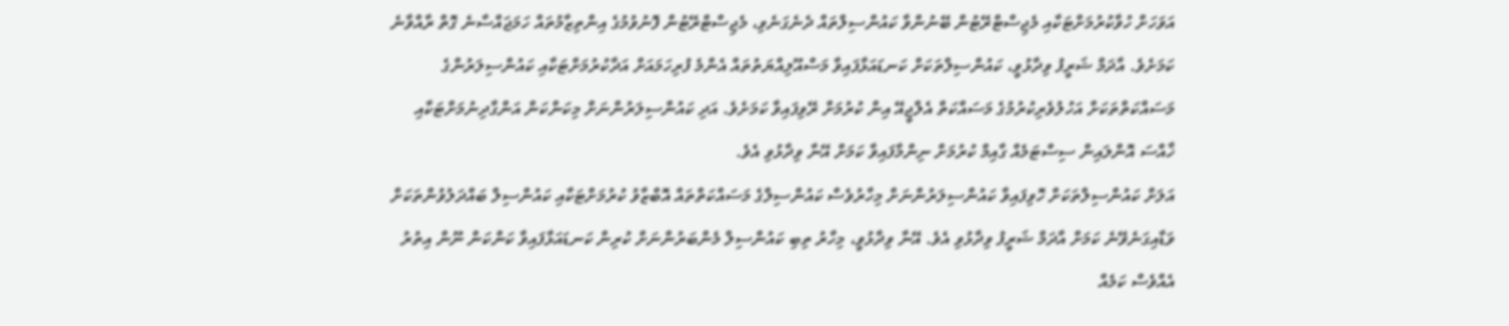އަވަހަށް ހުވާކުރުމަށްޓަކާއި މެޖިސްޓްރޭޓުން ބޭނުންވާ ކައުންސިލްތައް ދެނެގަނެވި، މެޖިސްޓްރޭޓުން ފޮނުވުމުގެ އިންތިޒާމުތައް ހަމަޖައްސާނެ ގޮތް ރާއްވާނެ ކަމަށެވެ. އާދަމް ޝަރީފު ވިދާޅުވީ، ކައުންސިލްތަކަށް ކަނޑައަޅާފައިވާ މަސްއޫލިއްޔަތުތައް އެންމެ ފުރިހަމައަށް އަދާކުރުމަށްޓަކާއި ކައުންސިލަރުންގެ މަސައްކަތްތަކަށް އަހުލުވެރިކުރުމުގެ މަސައްކަތް އެލްޖީއޭ އިން ކުރުމަށް ރޭވިފައިވާ ކަމަށެވެ. އަދި ކައުންސިލަރުންނަށް މިކަންކަން އަންގާދިނުމަށްޓަކާއި ޚާއްސަ އޮންލައިން ސިސްޓަމެއް ގާއިމް ކުރުމަށް ނިންމާފައިވާ ކަމަށް އޭނާ ވިދާޅުވި އެވެ.
އަލަށް ކައުންސިލްތަކަށް ހޮވިފައިވާ ކައުންސިލަރުންނަށް މިހާރުވެސް ކައުންސިލްގެ މަސައްކަތްތައް އޮބްޒާވު ކުރުމަށްޓަކާއި ކައުންސިލް ބައްދަލުވުންތަކަށް ވަޑާއިގަނެވޭނެ ކަމަށް އާދަމް ޝަރީފު ވިދާޅުވި އެވެ. އޭނާ ވިދާޅުވީ، މިހާރު ތިބި ކައުންސިލް މެންބަރުންނަށް ކުރިން ކަނޑައަޅާފައިވާ ކަންކަން ނޫން އިތުރު އެއްވެސް ކަމެއް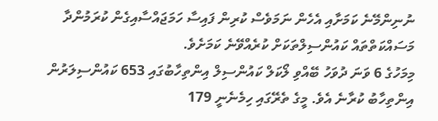ނުނިންމޭނެ ކަމަށާއި އެހެން ނަމަވެސް ކުރިން ފައިސާ ހަމަޖައްސާއިގެން ކުރަމުންދާ މަސައްކަތްތައް ކައުންސިލްތަކަށް ކުރެއްވޭނެ ކަމަށެވެ.
މިމަހުގެ 6 ވަނަ ދުވަހު ބޭއްވި ލޯކަލް ކައުންސިލް އިންތިހާބުގައި 653 ކައުންސިލަރުން އިންތިހާބު ކުރާނެ އެވެ. މީގެ ތެރޭގައި ހިމެނެނީ 179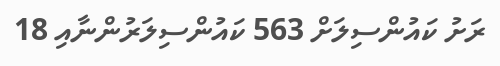ރަށު ކައުންސިލަށް 563 ކައުންސިލަރުންނާއި 18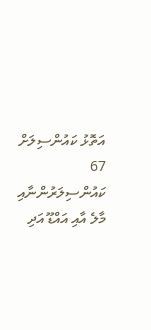އަތޮޅު ކައުންސިލަށް 67 ކައުންސިލަރުންނާއި މާލެ އާއި އައްޑޫ އަދި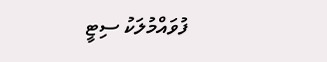ފުވައްމުލަކު ސިޓީ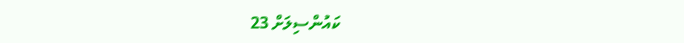ކައުންސިލަށް 23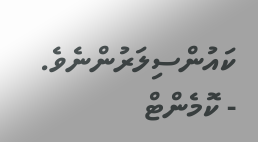ކައުންސިލަރުންނެވެ.
- ކޮމެންޓް